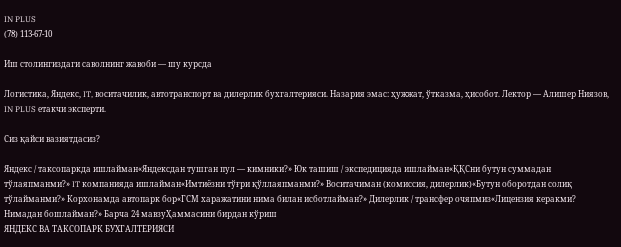IN PLUS
(78) 113-67-10

Иш столингиздаги саволнинг жавоби — шу курсда

Логистика, Яндекс, IT, воситачилик, автотранспорт ва дилерлик бухгалтерияси. Назария эмас: ҳужжат, ўтказма, ҳисобот. Лектор — Алишер Ниязов, IN PLUS етакчи эксперти.

Сиз қайси вазиятдасиз?

Яндекс / таксопаркда ишлайман«Яндексдан тушган пул — кимники?» Юк ташиш / экспедицияда ишлайман«ҚҚСни бутун суммадан тўлаяпманми?» IT компанияда ишлайман«Имтиёзни тўғри қўллаяпманми?» Воситачиман (комиссия, дилерлик)«Бутун оборотдан солиқ тўлайманми?» Корхонамда автопарк бор«ГСМ харажатини нима билан исботлайман?» Дилерлик / трансфер очяпмиз«Лицензия керакми? Нимадан бошлайман?» Барча 24 мавзуҲаммасини бирдан кўриш
ЯНДЕКС ВА ТАКСОПАРК БУХГАЛТЕРИЯСИ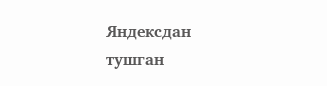Яндексдан тушган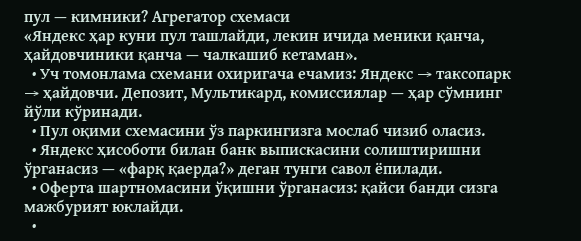пул — кимники? Агрегатор схемаси
«Яндекс ҳар куни пул ташлайди, лекин ичида меники қанча, ҳайдовчиники қанча — чалкашиб кетаман».
  • Уч томонлама схемани охиригача ечамиз: Яндекс → таксопарк → ҳайдовчи. Депозит, Мультикард, комиссиялар — ҳар сўмнинг йўли кўринади.
  • Пул оқими схемасини ўз паркингизга мослаб чизиб оласиз.
  • Яндекс ҳисоботи билан банк выпискасини солиштиришни ўрганасиз — «фарқ қаерда?» деган тунги савол ёпилади.
  • Оферта шартномасини ўқишни ўрганасиз: қайси банди сизга мажбурият юклайди.
  •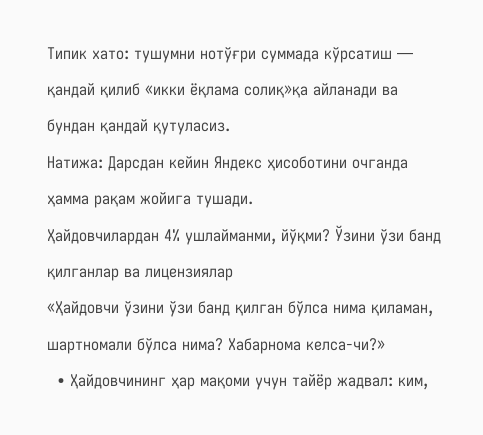Типик хато: тушумни нотўғри суммада кўрсатиш — қандай қилиб «икки ёқлама солиқ»қа айланади ва бундан қандай қутуласиз.
Натижа: Дарсдан кейин Яндекс ҳисоботини очганда ҳамма рақам жойига тушади.
Ҳайдовчилардан 4% ушлайманми, йўқми? Ўзини ўзи банд қилганлар ва лицензиялар
«Ҳайдовчи ўзини ўзи банд қилган бўлса нима қиламан, шартномали бўлса нима? Хабарнома келса-чи?»
  • Ҳайдовчининг ҳар мақоми учун тайёр жадвал: ким,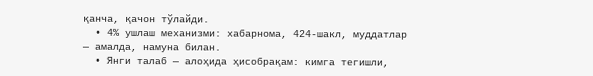қанча, қачон тўлайди.
  • 4% ушлаш механизми: хабарнома, 424-шакл, муддатлар — амалда, намуна билан.
  • Янги талаб — алоҳида ҳисобрақам: кимга тегишли,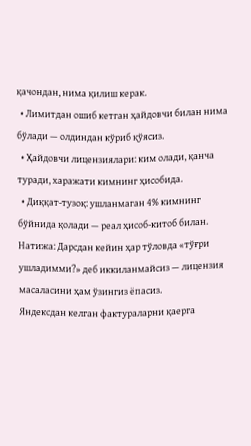қачондан, нима қилиш керак.
  • Лимитдан ошиб кетган ҳайдовчи билан нима бўлади — олдиндан кўриб қўясиз.
  • Ҳайдовчи лицензиялари: ким олади, қанча туради, харажати кимнинг ҳисобида.
  • Диққат-тузоқ: ушланмаган 4% кимнинг бўйнида қолади — реал ҳисоб-китоб билан.
Натижа: Дарсдан кейин ҳар тўловда «тўғри ушладимми?» деб иккиланмайсиз — лицензия масаласини ҳам ўзингиз ёпасиз.
Яндексдан келган фактураларни қаерга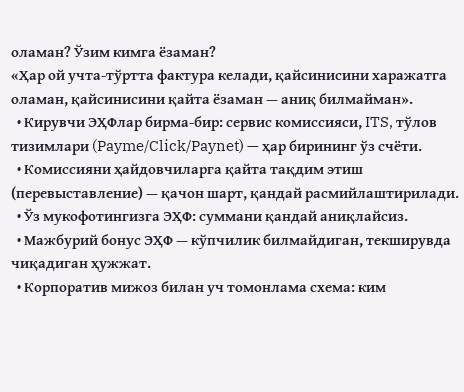оламан? Ўзим кимга ёзаман?
«Ҳар ой учта-тўртта фактура келади, қайсинисини харажатга оламан, қайсинисини қайта ёзаман — аниқ билмайман».
  • Кирувчи ЭҲФлар бирма-бир: сервис комиссияси, ITS, тўлов тизимлари (Payme/Click/Paynet) — ҳар бирининг ўз счёти.
  • Комиссияни ҳайдовчиларга қайта тақдим этиш (перевыставление) — қачон шарт, қандай расмийлаштирилади.
  • Ўз мукофотингизга ЭҲФ: суммани қандай аниқлайсиз.
  • Мажбурий бонус ЭҲФ — кўпчилик билмайдиган, текширувда чиқадиган ҳужжат.
  • Корпоратив мижоз билан уч томонлама схема: ким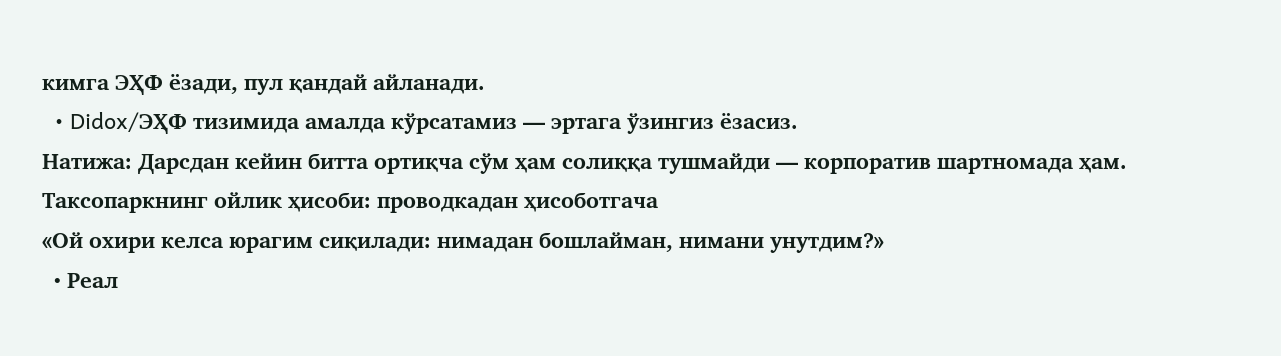кимга ЭҲФ ёзади, пул қандай айланади.
  • Didox/ЭҲФ тизимида амалда кўрсатамиз — эртага ўзингиз ёзасиз.
Натижа: Дарсдан кейин битта ортиқча сўм ҳам солиққа тушмайди — корпоратив шартномада ҳам.
Таксопаркнинг ойлик ҳисоби: проводкадан ҳисоботгача
«Ой охири келса юрагим сиқилади: нимадан бошлайман, нимани унутдим?»
  • Реал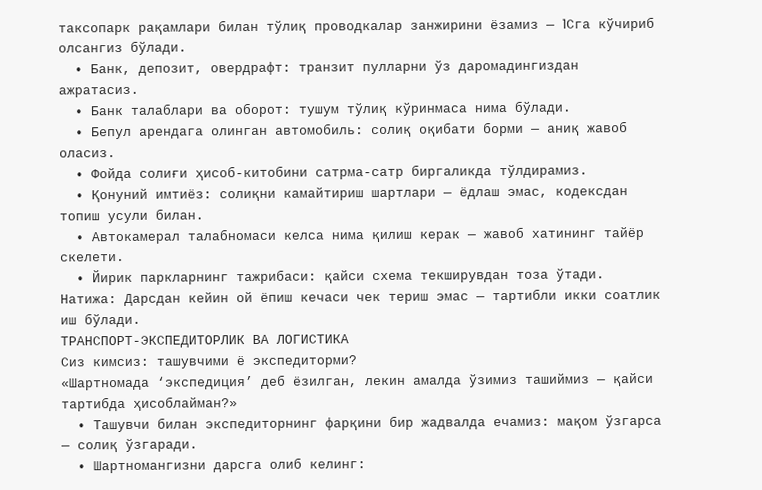таксопарк рақамлари билан тўлиқ проводкалар занжирини ёзамиз — 1Cга кўчириб олсангиз бўлади.
  • Банк, депозит, овердрафт: транзит пулларни ўз даромадингиздан ажратасиз.
  • Банк талаблари ва оборот: тушум тўлиқ кўринмаса нима бўлади.
  • Бепул арендага олинган автомобиль: солиқ оқибати борми — аниқ жавоб оласиз.
  • Фойда солиғи ҳисоб-китобини сатрма-сатр биргаликда тўлдирамиз.
  • Қонуний имтиёз: солиқни камайтириш шартлари — ёдлаш эмас, кодексдан топиш усули билан.
  • Автокамерал талабномаси келса нима қилиш керак — жавоб хатининг тайёр скелети.
  • Йирик паркларнинг тажрибаси: қайси схема текширувдан тоза ўтади.
Натижа: Дарсдан кейин ой ёпиш кечаси чек териш эмас — тартибли икки соатлик иш бўлади.
ТРАНСПОРТ-ЭКСПЕДИТОРЛИК ВА ЛОГИСТИКА
Сиз кимсиз: ташувчими ё экспедиторми?
«Шартномада ‘экспедиция’ деб ёзилган, лекин амалда ўзимиз ташиймиз — қайси тартибда ҳисоблайман?»
  • Ташувчи билан экспедиторнинг фарқини бир жадвалда ечамиз: мақом ўзгарса — солиқ ўзгаради.
  • Шартномангизни дарсга олиб келинг: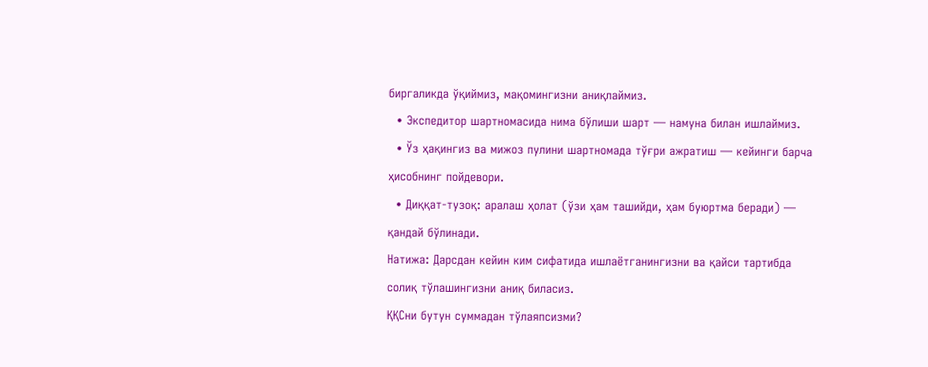биргаликда ўқиймиз, мақомингизни аниқлаймиз.
  • Экспедитор шартномасида нима бўлиши шарт — намуна билан ишлаймиз.
  • Ўз ҳақингиз ва мижоз пулини шартномада тўғри ажратиш — кейинги барча ҳисобнинг пойдевори.
  • Диққат-тузоқ: аралаш ҳолат (ўзи ҳам ташийди, ҳам буюртма беради) — қандай бўлинади.
Натижа: Дарсдан кейин ким сифатида ишлаётганингизни ва қайси тартибда солиқ тўлашингизни аниқ биласиз.
ҚҚСни бутун суммадан тўлаяпсизми?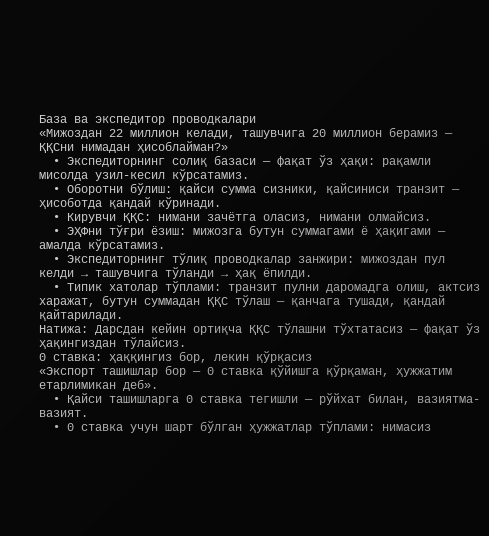База ва экспедитор проводкалари
«Мижоздан 22 миллион келади, ташувчига 20 миллион берамиз — ҚҚСни нимадан ҳисоблайман?»
  • Экспедиторнинг солиқ базаси — фақат ўз ҳақи: рақамли мисолда узил-кесил кўрсатамиз.
  • Оборотни бўлиш: қайси сумма сизники, қайсиниси транзит — ҳисоботда қандай кўринади.
  • Кирувчи ҚҚС: нимани зачётга оласиз, нимани олмайсиз.
  • ЭҲФни тўғри ёзиш: мижозга бутун суммагами ё ҳақигами — амалда кўрсатамиз.
  • Экспедиторнинг тўлиқ проводкалар занжири: мижоздан пул келди → ташувчига тўланди → ҳақ ёпилди.
  • Типик хатолар тўплами: транзит пулни даромадга олиш, актсиз харажат, бутун суммадан ҚҚС тўлаш — қанчага тушади, қандай қайтарилади.
Натижа: Дарсдан кейин ортиқча ҚҚС тўлашни тўхтатасиз — фақат ўз ҳақингиздан тўлайсиз.
0 ставка: ҳаққингиз бор, лекин қўрқасиз
«Экспорт ташишлар бор — 0 ставка қўйишга қўрқаман, ҳужжатим етарлимикан деб».
  • Қайси ташишларга 0 ставка тегишли — рўйхат билан, вазиятма-вазият.
  • 0 ставка учун шарт бўлган ҳужжатлар тўплами: нимасиз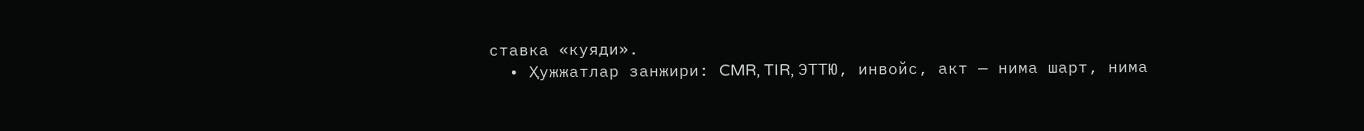ставка «куяди».
  • Ҳужжатлар занжири: CMR, TIR, ЭТТЮ, инвойс, акт — нима шарт, нима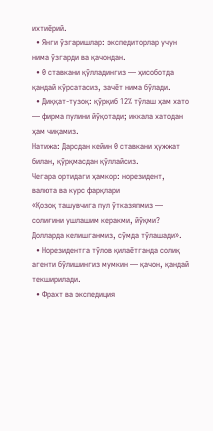ихтиёрий.
  • Янги ўзгаришлар: экспедиторлар учун нима ўзгарди ва қачондан.
  • 0 ставкани қўлладингиз — ҳисоботда қандай кўрсатасиз, зачёт нима бўлади.
  • Диққат-тузоқ: қўрқиб 12% тўлаш ҳам хато — фирма пулини йўқотади; иккала хатодан ҳам чиқамиз.
Натижа: Дарсдан кейин 0 ставкани ҳужжат билан, қўрқмасдан қўллайсиз.
Чегара ортидаги ҳамкор: норезидент, валюта ва курс фарқлари
«Қозоқ ташувчига пул ўтказяпмиз — солиғини ушлашим керакми, йўқми? Долларда келишганмиз, сўмда тўлашади».
  • Норезидентга тўлов қилаётганда солиқ агенти бўлишингиз мумкин — қачон, қандай текширилади.
  • Фрахт ва экспедиция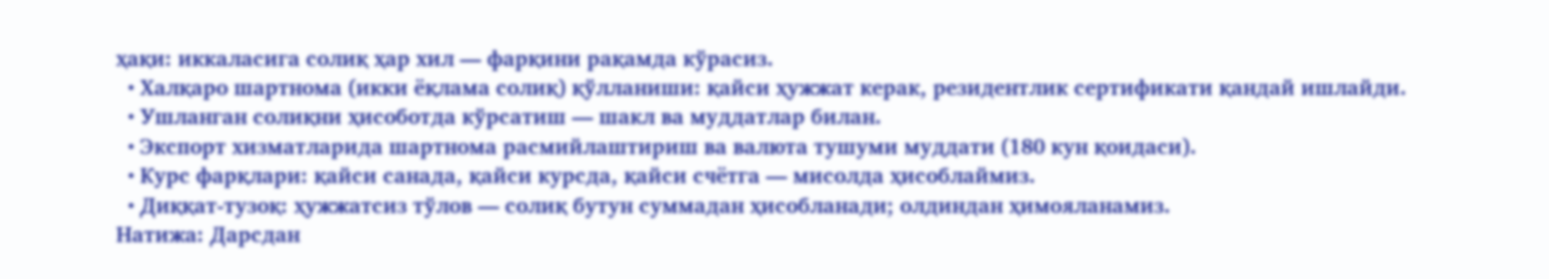ҳақи: иккаласига солиқ ҳар хил — фарқини рақамда кўрасиз.
  • Халқаро шартнома (икки ёқлама солиқ) қўлланиши: қайси ҳужжат керак, резидентлик сертификати қандай ишлайди.
  • Ушланган солиқни ҳисоботда кўрсатиш — шакл ва муддатлар билан.
  • Экспорт хизматларида шартнома расмийлаштириш ва валюта тушуми муддати (180 кун қоидаси).
  • Курс фарқлари: қайси санада, қайси курсда, қайси счётга — мисолда ҳисоблаймиз.
  • Диққат-тузоқ: ҳужжатсиз тўлов — солиқ бутун суммадан ҳисобланади; олдиндан ҳимояланамиз.
Натижа: Дарсдан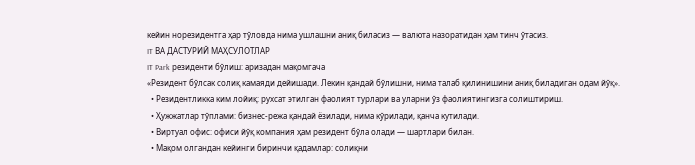кейин норезидентга ҳар тўловда нима ушлашни аниқ биласиз — валюта назоратидан ҳам тинч ўтасиз.
IT ВА ДАСТУРИЙ МАҲСУЛОТЛАР
IT Park резиденти бўлиш: аризадан мақомгача
«Резидент бўлсак солиқ камаяди дейишади. Лекин қандай бўлишни, нима талаб қилинишини аниқ биладиган одам йўқ».
  • Резидентликка ким лойиқ: рухсат этилган фаолият турлари ва уларни ўз фаолиятингизга солиштириш.
  • Ҳужжатлар тўплами: бизнес-режа қандай ёзилади, нима кўрилади, қанча кутилади.
  • Виртуал офис: офиси йўқ компания ҳам резидент бўла олади — шартлари билан.
  • Мақом олгандан кейинги биринчи қадамлар: солиқни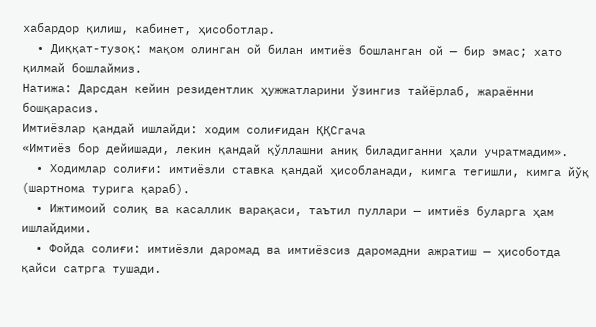хабардор қилиш, кабинет, ҳисоботлар.
  • Диққат-тузоқ: мақом олинган ой билан имтиёз бошланган ой — бир эмас; хато қилмай бошлаймиз.
Натижа: Дарсдан кейин резидентлик ҳужжатларини ўзингиз тайёрлаб, жараённи бошқарасиз.
Имтиёзлар қандай ишлайди: ходим солиғидан ҚҚСгача
«Имтиёз бор дейишади, лекин қандай қўллашни аниқ биладиганни ҳали учратмадим».
  • Ходимлар солиғи: имтиёзли ставка қандай ҳисобланади, кимга тегишли, кимга йўқ (шартнома турига қараб).
  • Ижтимоий солиқ ва касаллик варақаси, таътил пуллари — имтиёз буларга ҳам ишлайдими.
  • Фойда солиғи: имтиёзли даромад ва имтиёзсиз даромадни ажратиш — ҳисоботда қайси сатрга тушади.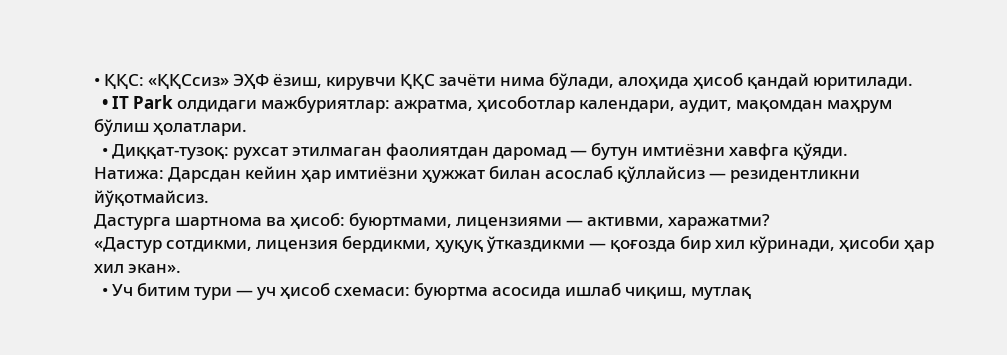• ҚҚС: «ҚҚСсиз» ЭҲФ ёзиш, кирувчи ҚҚС зачёти нима бўлади, алоҳида ҳисоб қандай юритилади.
  • IT Park олдидаги мажбуриятлар: ажратма, ҳисоботлар календари, аудит, мақомдан маҳрум бўлиш ҳолатлари.
  • Диққат-тузоқ: рухсат этилмаган фаолиятдан даромад — бутун имтиёзни хавфга қўяди.
Натижа: Дарсдан кейин ҳар имтиёзни ҳужжат билан асослаб қўллайсиз — резидентликни йўқотмайсиз.
Дастурга шартнома ва ҳисоб: буюртмами, лицензиями — активми, харажатми?
«Дастур сотдикми, лицензия бердикми, ҳуқуқ ўтказдикми — қоғозда бир хил кўринади, ҳисоби ҳар хил экан».
  • Уч битим тури — уч ҳисоб схемаси: буюртма асосида ишлаб чиқиш, мутлақ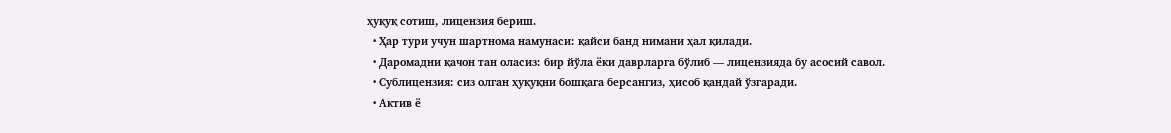ҳуқуқ сотиш, лицензия бериш.
  • Ҳар тури учун шартнома намунаси: қайси банд нимани ҳал қилади.
  • Даромадни қачон тан оласиз: бир йўла ёки даврларга бўлиб — лицензияда бу асосий савол.
  • Сублицензия: сиз олган ҳуқуқни бошқага берсангиз, ҳисоб қандай ўзгаради.
  • Актив ё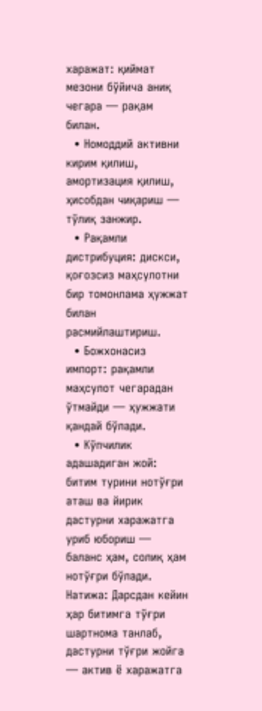харажат: қиймат мезони бўйича аниқ чегара — рақам билан.
  • Номоддий активни кирим қилиш, амортизация қилиш, ҳисобдан чиқариш — тўлиқ занжир.
  • Рақамли дистрибуция: дискси, қоғозсиз маҳсулотни бир томонлама ҳужжат билан расмийлаштириш.
  • Божхонасиз импорт: рақамли маҳсулот чегарадан ўтмайди — ҳужжати қандай бўлади.
  • Кўпчилик адашадиган жой: битим турини нотўғри аташ ва йирик дастурни харажатга уриб юбориш — баланс ҳам, солиқ ҳам нотўғри бўлади.
Натижа: Дарсдан кейин ҳар битимга тўғри шартнома танлаб, дастурни тўғри жойга — актив ё харажатга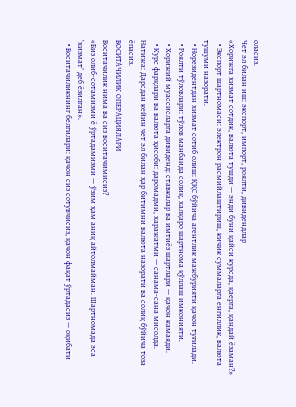оласиз.
Чет эл билан иш: экспорт, импорт, роялти, дивидендлар
«Хорижга хизмат сотдик, валюта тушди — энди буни қайси курсда, қаерга, қандай ёзаман?»
  • Экспорт шартномаси: электрон расмийлаштириш, кичик суммаларга енгиллик, валюта тушуми назорати.
  • Норезидентдан хизмат сотиб олиш: ҚҚС бўйича агентлик мажбурияти қачон туғилади.
  • Роялти тўловлари: тўлов манбаида солиқ, халқаро шартнома қўллаш имконияти.
  • Хорижий муассисларга дивиденд: ставкалар ва имтиёз шартлари — қачон камаяди.
  • Курс фарқлари ва валюта ҳисоби: даромадми, харажатми — санама-сана мисолда.
Натижа: Дарсдан кейин чет эл билан ҳар битимни валюта назорати ва солиқ бўйича тоза ёпасиз.
ВОСИТАЧИЛИК ОПЕРАЦИЯЛАРИ
Воситачилик нима ва сиз воситачимисиз?
«Биз олиб-сотамизми ё ўртадамизми — ўзим ҳам аниқ айтолмайман. Шартномада эса ‘хизмат’ деб ёзилган».
  • Воситачиликнинг белгилари: қачон сиз сотувчисиз, қачон фақат ўртадасиз — оқибати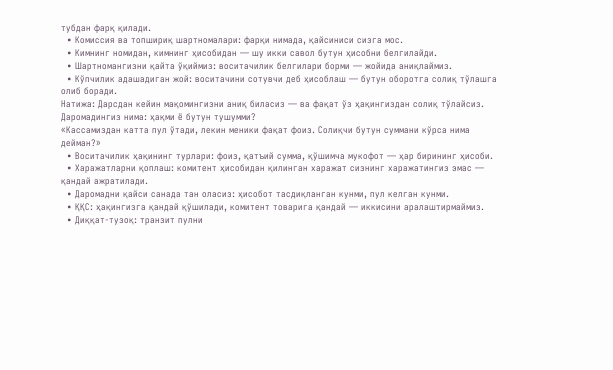тубдан фарқ қилади.
  • Комиссия ва топшириқ шартномалари: фарқи нимада, қайсиниси сизга мос.
  • Кимнинг номидан, кимнинг ҳисобидан — шу икки савол бутун ҳисобни белгилайди.
  • Шартномангизни қайта ўқиймиз: воситачилик белгилари борми — жойида аниқлаймиз.
  • Кўпчилик адашадиган жой: воситачини сотувчи деб ҳисоблаш — бутун оборотга солиқ тўлашга олиб боради.
Натижа: Дарсдан кейин мақомингизни аниқ биласиз — ва фақат ўз ҳақингиздан солиқ тўлайсиз.
Даромадингиз нима: ҳақми ё бутун тушумми?
«Кассамиздан катта пул ўтади, лекин меники фақат фоиз. Солиқчи бутун суммани кўрса нима дейман?»
  • Воситачилик ҳақининг турлари: фоиз, қатъий сумма, қўшимча мукофот — ҳар бирининг ҳисоби.
  • Харажатларни қоплаш: комитент ҳисобидан қилинган харажат сизнинг харажатингиз эмас — қандай ажратилади.
  • Даромадни қайси санада тан оласиз: ҳисобот тасдиқланган кунми, пул келган кунми.
  • ҚҚС: ҳақингизга қандай қўшилади, комитент товарига қандай — иккисини аралаштирмаймиз.
  • Диққат-тузоқ: транзит пулни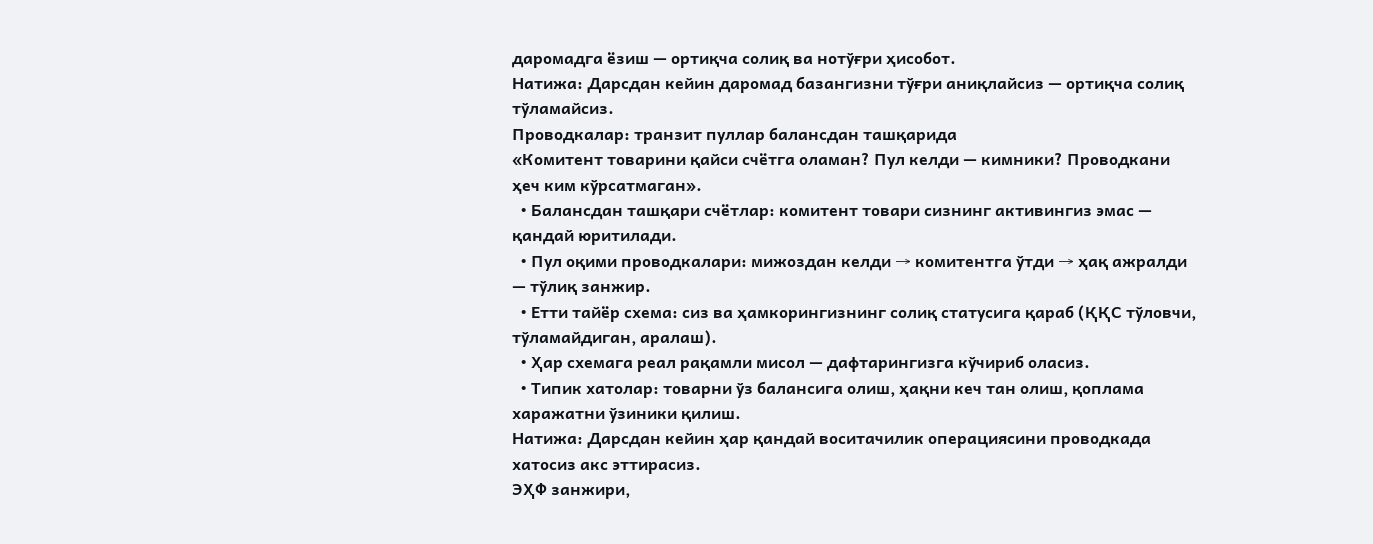даромадга ёзиш — ортиқча солиқ ва нотўғри ҳисобот.
Натижа: Дарсдан кейин даромад базангизни тўғри аниқлайсиз — ортиқча солиқ тўламайсиз.
Проводкалар: транзит пуллар балансдан ташқарида
«Комитент товарини қайси счётга оламан? Пул келди — кимники? Проводкани ҳеч ким кўрсатмаган».
  • Балансдан ташқари счётлар: комитент товари сизнинг активингиз эмас — қандай юритилади.
  • Пул оқими проводкалари: мижоздан келди → комитентга ўтди → ҳақ ажралди — тўлиқ занжир.
  • Етти тайёр схема: сиз ва ҳамкорингизнинг солиқ статусига қараб (ҚҚС тўловчи, тўламайдиган, аралаш).
  • Ҳар схемага реал рақамли мисол — дафтарингизга кўчириб оласиз.
  • Типик хатолар: товарни ўз балансига олиш, ҳақни кеч тан олиш, қоплама харажатни ўзиники қилиш.
Натижа: Дарсдан кейин ҳар қандай воситачилик операциясини проводкада хатосиз акс эттирасиз.
ЭҲФ занжири,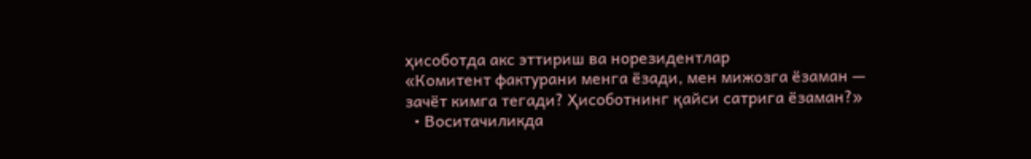ҳисоботда акс эттириш ва норезидентлар
«Комитент фактурани менга ёзади, мен мижозга ёзаман — зачёт кимга тегади? Ҳисоботнинг қайси сатрига ёзаман?»
  • Воситачиликда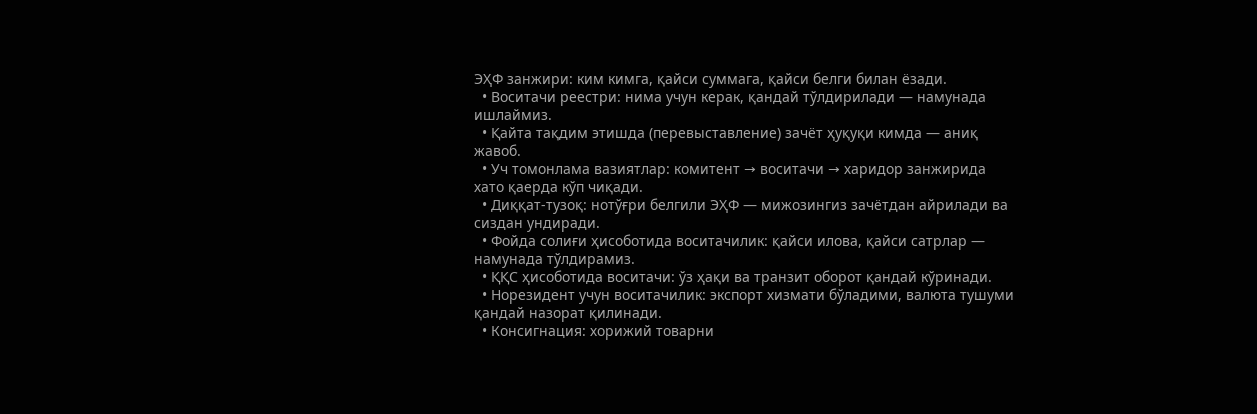ЭҲФ занжири: ким кимга, қайси суммага, қайси белги билан ёзади.
  • Воситачи реестри: нима учун керак, қандай тўлдирилади — намунада ишлаймиз.
  • Қайта тақдим этишда (перевыставление) зачёт ҳуқуқи кимда — аниқ жавоб.
  • Уч томонлама вазиятлар: комитент → воситачи → харидор занжирида хато қаерда кўп чиқади.
  • Диққат-тузоқ: нотўғри белгили ЭҲФ — мижозингиз зачётдан айрилади ва сиздан ундиради.
  • Фойда солиғи ҳисоботида воситачилик: қайси илова, қайси сатрлар — намунада тўлдирамиз.
  • ҚҚС ҳисоботида воситачи: ўз ҳақи ва транзит оборот қандай кўринади.
  • Норезидент учун воситачилик: экспорт хизмати бўладими, валюта тушуми қандай назорат қилинади.
  • Консигнация: хорижий товарни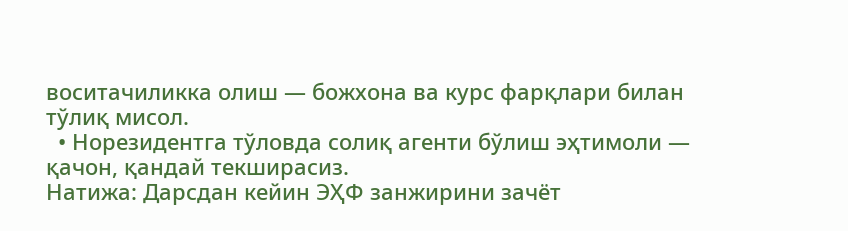воситачиликка олиш — божхона ва курс фарқлари билан тўлиқ мисол.
  • Норезидентга тўловда солиқ агенти бўлиш эҳтимоли — қачон, қандай текширасиз.
Натижа: Дарсдан кейин ЭҲФ занжирини зачёт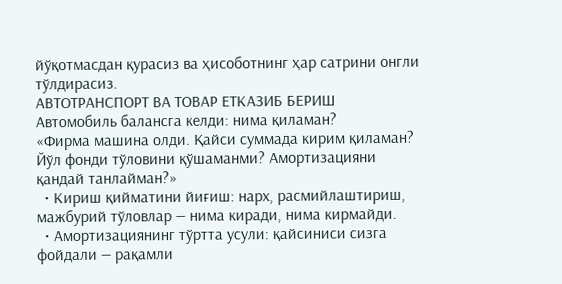йўқотмасдан қурасиз ва ҳисоботнинг ҳар сатрини онгли тўлдирасиз.
АВТОТРАНСПОРТ ВА ТОВАР ЕТКАЗИБ БЕРИШ
Автомобиль балансга келди: нима қиламан?
«Фирма машина олди. Қайси суммада кирим қиламан? Йўл фонди тўловини қўшаманми? Амортизацияни қандай танлайман?»
  • Кириш қийматини йиғиш: нарх, расмийлаштириш, мажбурий тўловлар — нима киради, нима кирмайди.
  • Амортизациянинг тўртта усули: қайсиниси сизга фойдали — рақамли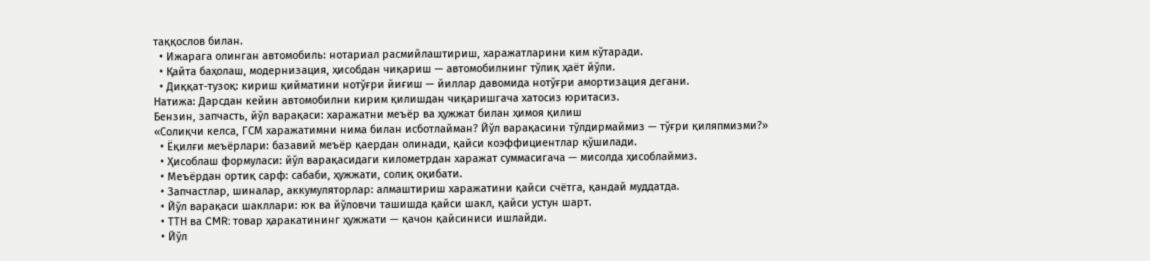таққослов билан.
  • Ижарага олинган автомобиль: нотариал расмийлаштириш, харажатларини ким кўтаради.
  • Қайта баҳолаш, модернизация, ҳисобдан чиқариш — автомобилнинг тўлиқ ҳаёт йўли.
  • Диққат-тузоқ: кириш қийматини нотўғри йиғиш — йиллар давомида нотўғри амортизация дегани.
Натижа: Дарсдан кейин автомобилни кирим қилишдан чиқаришгача хатосиз юритасиз.
Бензин, запчасть, йўл варақаси: харажатни меъёр ва ҳужжат билан ҳимоя қилиш
«Солиқчи келса, ГСМ харажатимни нима билан исботлайман? Йўл варақасини тўлдирмаймиз — тўғри қиляпмизми?»
  • Ёқилғи меъёрлари: базавий меъёр қаердан олинади, қайси коэффициентлар қўшилади.
  • Ҳисоблаш формуласи: йўл варақасидаги километрдан харажат суммасигача — мисолда ҳисоблаймиз.
  • Меъёрдан ортиқ сарф: сабаби, ҳужжати, солиқ оқибати.
  • Запчастлар, шиналар, аккумуляторлар: алмаштириш харажатини қайси счётга, қандай муддатда.
  • Йўл варақаси шакллари: юк ва йўловчи ташишда қайси шакл, қайси устун шарт.
  • ТТН ва CMR: товар ҳаракатининг ҳужжати — қачон қайсиниси ишлайди.
  • Йўл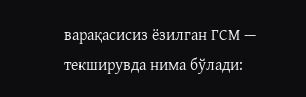варақасисиз ёзилган ГСМ — текширувда нима бўлади: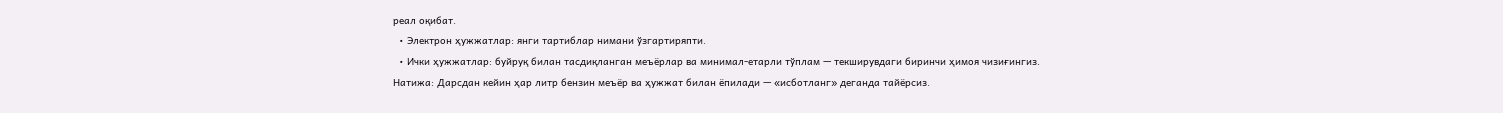реал оқибат.
  • Электрон ҳужжатлар: янги тартиблар нимани ўзгартиряпти.
  • Ички ҳужжатлар: буйруқ билан тасдиқланган меъёрлар ва минимал-етарли тўплам — текширувдаги биринчи ҳимоя чизиғингиз.
Натижа: Дарсдан кейин ҳар литр бензин меъёр ва ҳужжат билан ёпилади — «исботланг» деганда тайёрсиз.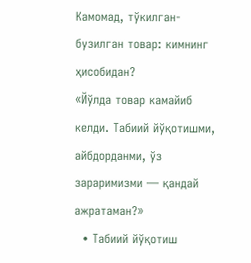Камомад, тўкилган-бузилган товар: кимнинг ҳисобидан?
«Йўлда товар камайиб келди. Табиий йўқотишми, айбдорданми, ўз зараримизми — қандай ажратаман?»
  • Табиий йўқотиш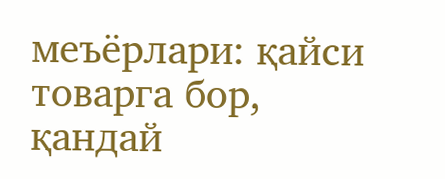меъёрлари: қайси товарга бор, қандай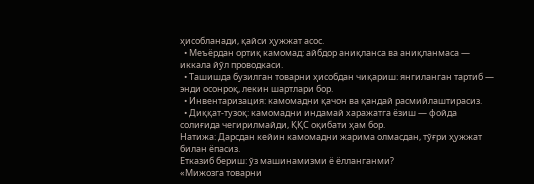ҳисобланади, қайси ҳужжат асос.
  • Меъёрдан ортиқ камомад: айбдор аниқланса ва аниқланмаса — иккала йўл проводкаси.
  • Ташишда бузилган товарни ҳисобдан чиқариш: янгиланган тартиб — энди осонроқ, лекин шартлари бор.
  • Инвентаризация: камомадни қачон ва қандай расмийлаштирасиз.
  • Диққат-тузоқ: камомадни индамай харажатга ёзиш — фойда солиғида чегирилмайди, ҚҚС оқибати ҳам бор.
Натижа: Дарсдан кейин камомадни жарима олмасдан, тўғри ҳужжат билан ёпасиз.
Етказиб бериш: ўз машинамизми ё ёлланганми?
«Мижозга товарни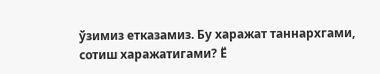ўзимиз етказамиз. Бу харажат таннархгами, сотиш харажатигами? Ё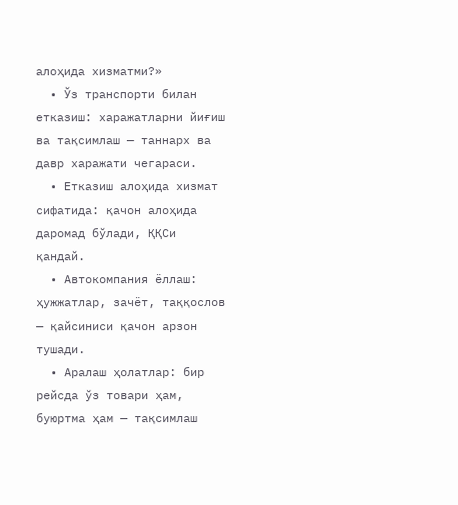алоҳида хизматми?»
  • Ўз транспорти билан етказиш: харажатларни йиғиш ва тақсимлаш — таннарх ва давр харажати чегараси.
  • Етказиш алоҳида хизмат сифатида: қачон алоҳида даромад бўлади, ҚҚСи қандай.
  • Автокомпания ёллаш: ҳужжатлар, зачёт, таққослов — қайсиниси қачон арзон тушади.
  • Аралаш ҳолатлар: бир рейсда ўз товари ҳам, буюртма ҳам — тақсимлаш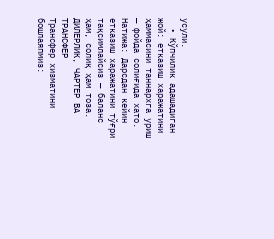усули.
  • Кўпчилик адашадиган жой: етказиш харажатини ҳаммасини таннархга уриш — фойда солиғида хато.
Натижа: Дарсдан кейин етказиш харажатини тўғри тақсимлайсиз — баланс ҳам, солиқ ҳам тоза.
ДИЛЕРЛИК, ЧАРТЕР ВА ТРАНСФЕР
Трансфер хизматини бошлаяпмиз: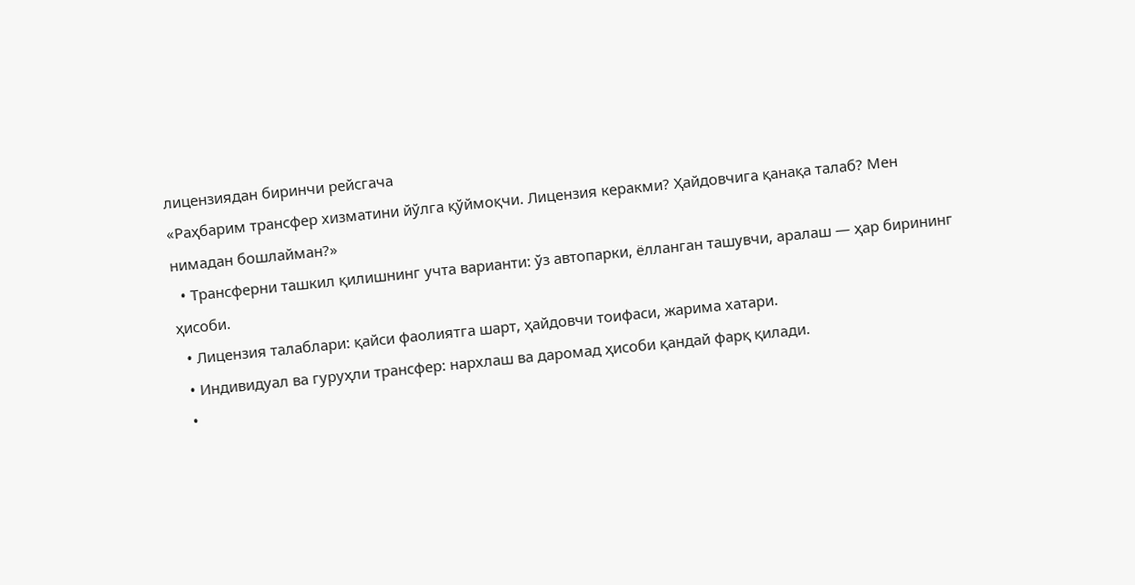лицензиядан биринчи рейсгача
«Раҳбарим трансфер хизматини йўлга қўймоқчи. Лицензия керакми? Ҳайдовчига қанақа талаб? Мен нимадан бошлайман?»
  • Трансферни ташкил қилишнинг учта варианти: ўз автопарки, ёлланган ташувчи, аралаш — ҳар бирининг ҳисоби.
  • Лицензия талаблари: қайси фаолиятга шарт, ҳайдовчи тоифаси, жарима хатари.
  • Индивидуал ва гуруҳли трансфер: нархлаш ва даромад ҳисоби қандай фарқ қилади.
  •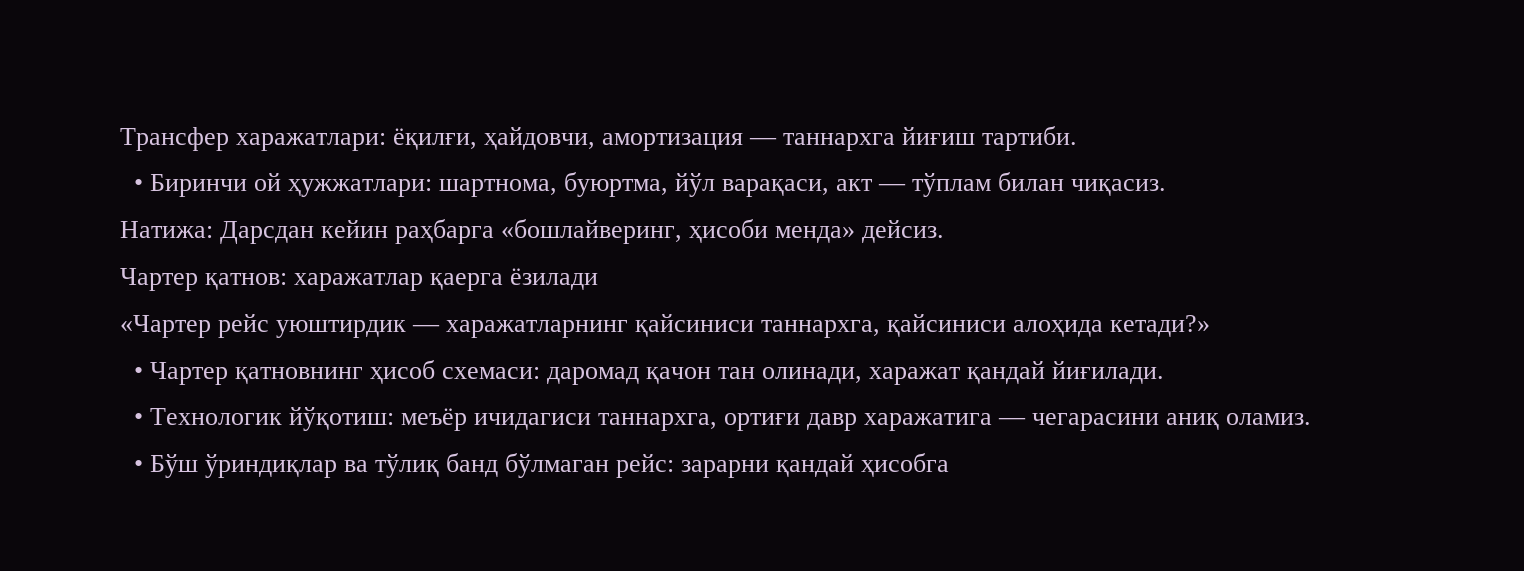Трансфер харажатлари: ёқилғи, ҳайдовчи, амортизация — таннархга йиғиш тартиби.
  • Биринчи ой ҳужжатлари: шартнома, буюртма, йўл варақаси, акт — тўплам билан чиқасиз.
Натижа: Дарсдан кейин раҳбарга «бошлайверинг, ҳисоби менда» дейсиз.
Чартер қатнов: харажатлар қаерга ёзилади
«Чартер рейс уюштирдик — харажатларнинг қайсиниси таннархга, қайсиниси алоҳида кетади?»
  • Чартер қатновнинг ҳисоб схемаси: даромад қачон тан олинади, харажат қандай йиғилади.
  • Технологик йўқотиш: меъёр ичидагиси таннархга, ортиғи давр харажатига — чегарасини аниқ оламиз.
  • Бўш ўриндиқлар ва тўлиқ банд бўлмаган рейс: зарарни қандай ҳисобга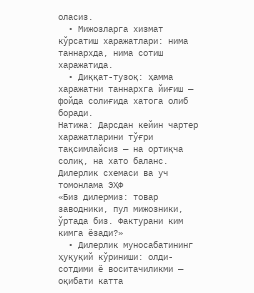оласиз.
  • Мижозларга хизмат кўрсатиш харажатлари: нима таннархда, нима сотиш харажатида.
  • Диққат-тузоқ: ҳамма харажатни таннархга йиғиш — фойда солиғида хатога олиб боради.
Натижа: Дарсдан кейин чартер харажатларини тўғри тақсимлайсиз — на ортиқча солиқ, на хато баланс.
Дилерлик схемаси ва уч томонлама ЭҲФ
«Биз дилермиз: товар заводники, пул мижозники, ўртада биз. Фактурани ким кимга ёзади?»
  • Дилерлик муносабатининг ҳуқуқий кўриниши: олди-сотдими ё воситачиликми — оқибати катта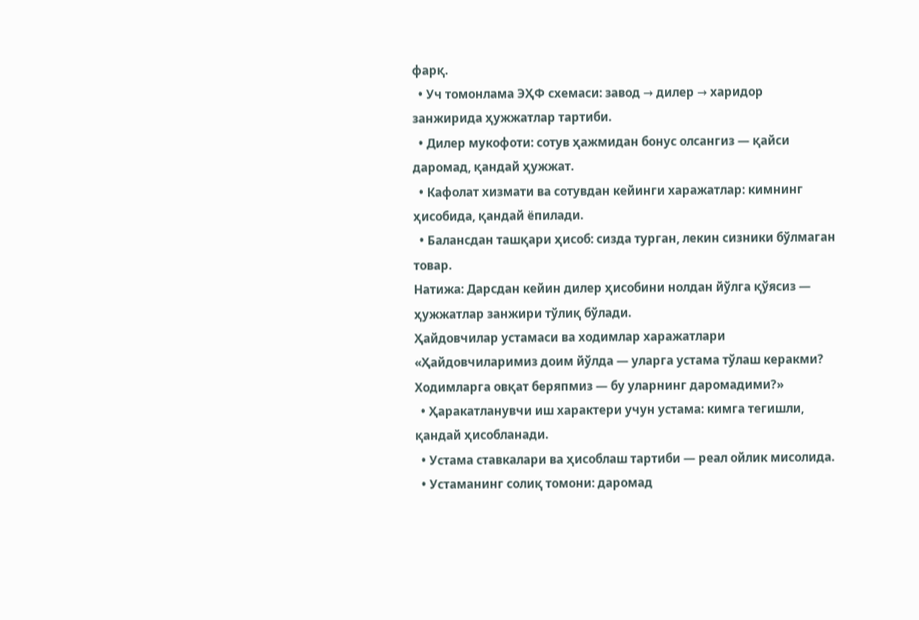фарқ.
  • Уч томонлама ЭҲФ схемаси: завод → дилер → харидор занжирида ҳужжатлар тартиби.
  • Дилер мукофоти: сотув ҳажмидан бонус олсангиз — қайси даромад, қандай ҳужжат.
  • Кафолат хизмати ва сотувдан кейинги харажатлар: кимнинг ҳисобида, қандай ёпилади.
  • Балансдан ташқари ҳисоб: сизда турган, лекин сизники бўлмаган товар.
Натижа: Дарсдан кейин дилер ҳисобини нолдан йўлга қўясиз — ҳужжатлар занжири тўлиқ бўлади.
Ҳайдовчилар устамаси ва ходимлар харажатлари
«Ҳайдовчиларимиз доим йўлда — уларга устама тўлаш керакми? Ходимларга овқат беряпмиз — бу уларнинг даромадими?»
  • Ҳаракатланувчи иш характери учун устама: кимга тегишли, қандай ҳисобланади.
  • Устама ставкалари ва ҳисоблаш тартиби — реал ойлик мисолида.
  • Устаманинг солиқ томони: даромад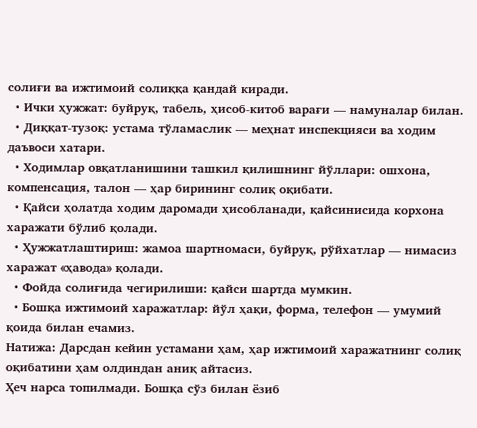солиғи ва ижтимоий солиққа қандай киради.
  • Ички ҳужжат: буйруқ, табель, ҳисоб-китоб варағи — намуналар билан.
  • Диққат-тузоқ: устама тўламаслик — меҳнат инспекцияси ва ходим даъвоси хатари.
  • Ходимлар овқатланишини ташкил қилишнинг йўллари: ошхона, компенсация, талон — ҳар бирининг солиқ оқибати.
  • Қайси ҳолатда ходим даромади ҳисобланади, қайсинисида корхона харажати бўлиб қолади.
  • Ҳужжатлаштириш: жамоа шартномаси, буйруқ, рўйхатлар — нимасиз харажат «ҳавода» қолади.
  • Фойда солиғида чегирилиши: қайси шартда мумкин.
  • Бошқа ижтимоий харажатлар: йўл ҳақи, форма, телефон — умумий қоида билан ечамиз.
Натижа: Дарсдан кейин устамани ҳам, ҳар ижтимоий харажатнинг солиқ оқибатини ҳам олдиндан аниқ айтасиз.
Ҳеч нарса топилмади. Бошқа сўз билан ёзиб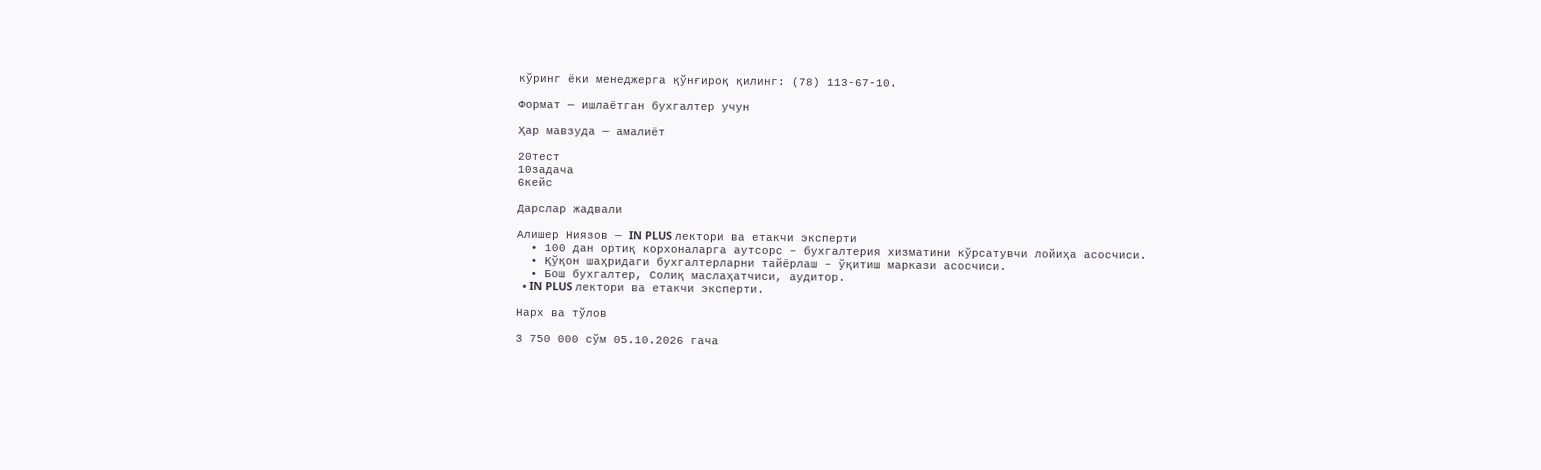кўринг ёки менеджерга қўнғироқ қилинг: (78) 113-67-10.

Формат — ишлаётган бухгалтер учун

Ҳар мавзуда — амалиёт

20тест
10задача
6кейс

Дарслар жадвали

Алишер Ниязов — IN PLUS лектори ва етакчи эксперти
  • 100 дан ортиқ корхоналарга аутсорс – бухгалтерия хизматини кўрсатувчи лойиҳа асосчиси.
  • Қўқон шаҳридаги бухгалтерларни тайёрлаш – ўқитиш маркази асосчиси.
  • Бош бухгалтер, Солиқ маслаҳатчиси, аудитор.
  • IN PLUS лектори ва етакчи эксперти.

Нарх ва тўлов

3 750 000 сўм 05.10.2026 гача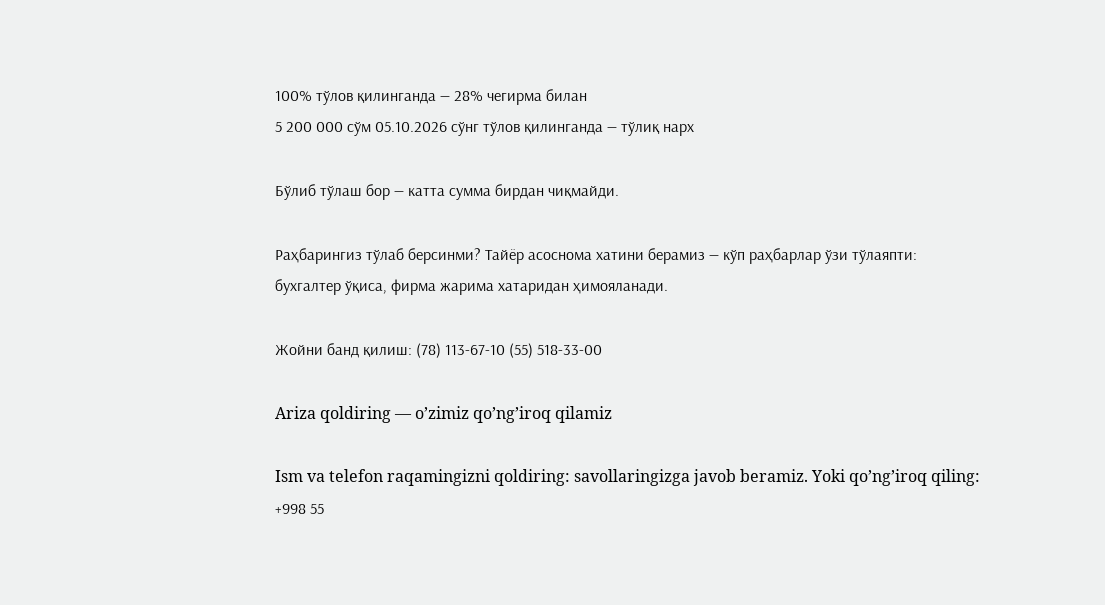100% тўлов қилинганда — 28% чегирма билан
5 200 000 сўм 05.10.2026 сўнг тўлов қилинганда — тўлиқ нарх

Бўлиб тўлаш бор — катта сумма бирдан чиқмайди.

Раҳбарингиз тўлаб берсинми? Тайёр асоснома хатини берамиз — кўп раҳбарлар ўзи тўлаяпти: бухгалтер ўқиса, фирма жарима хатаридан ҳимояланади.

Жойни банд қилиш: (78) 113-67-10 (55) 518-33-00

Ariza qoldiring — oʼzimiz qoʼngʼiroq qilamiz

Ism va telefon raqamingizni qoldiring: savollaringizga javob beramiz. Yoki qoʼngʼiroq qiling: +998 55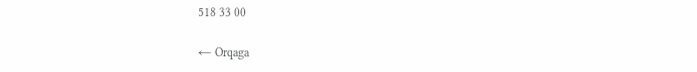518 33 00

← Orqaga